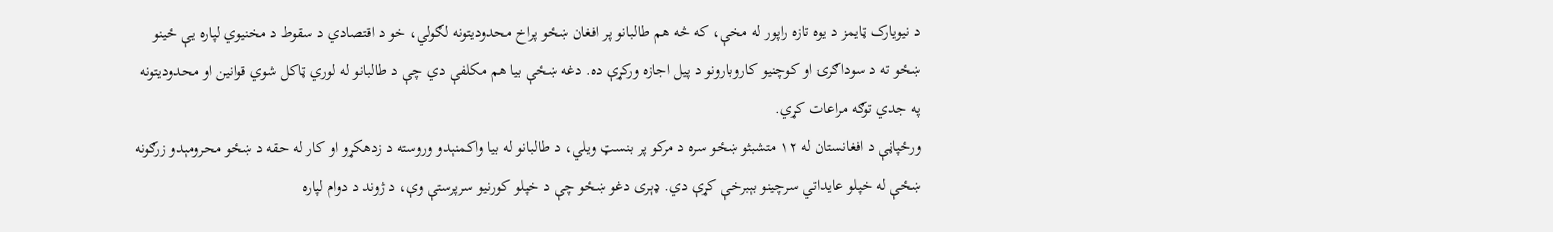د نیویارک ټایمز د یوه تازه راپور له مخې، که څه هم طالبانو پر افغان ښځو پراخ محدودیتونه لګولي، خو د اقتصادي د سقوط د مخنیوي لپاره یې ځینو ښځو ته د سوداګرۍ او کوچنیو کاروبارونو د پیل اجازه ورکړې ده. دغه ښځې بیا هم مکلفې دي چې د طالبانو له لوري ټاکل شوي قوانین او محدودیتونه په جدي توګه مراعات کړي.
ورځپاڼې د افغانستان له ۱۲ متشبثو ښځو سره د مرکو پر بنسټ ویلي، د طالبانو له بیا واکمنېدو وروسته د زدهکړو او کار له حقه د ښځو محرومېدو زرګونه ښځې له خپلو عایداتي سرچینو بېبرخې کړې دي. ډېری دغو ښځو چې د خپلو کورنیو سرپرستې وې، د ژوند د دوام لپاره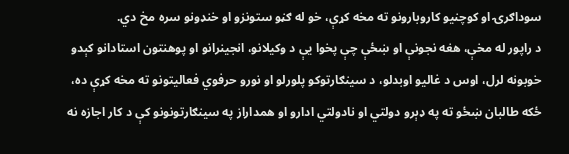سوداګرۍ او کوچنیو کاروبارونو ته مخه کړې، خو له ګڼو ستونزو او خنډونو سره مخ دي.
د راپور له مخې، هغه نجونې او ښځې چې پخوا یې د وکیلانو، انجینرانو او پوهنتون استادانو کېدو خوبونه لرل، اوس د غالیو اوبدلو، د سینګارتوکو پلورلو او نورو حرفوي فعالیتونو ته مخه کړې ده، ځکه طالبان ښځو ته په ډېرو دولتي او نادولتي ادارو او همداراز په سینګارتونونو کې د کار اجازه نه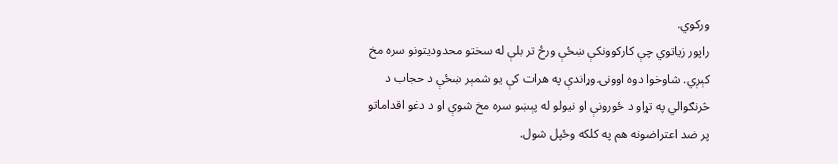ورکوي.
راپور زیاتوي چې کارکوونکې ښځې ورځ تر بلې له سختو محدودیتونو سره مخ کېږي. شاوخوا دوه اوونۍ وړاندې په هرات کې یو شمېر ښځې د حجاب د څرنګوالي په تړاو د ځورونې او نیولو له پېښو سره مخ شوې او د دغو اقداماتو پر ضد اعتراضونه هم په کلکه وځپل شول.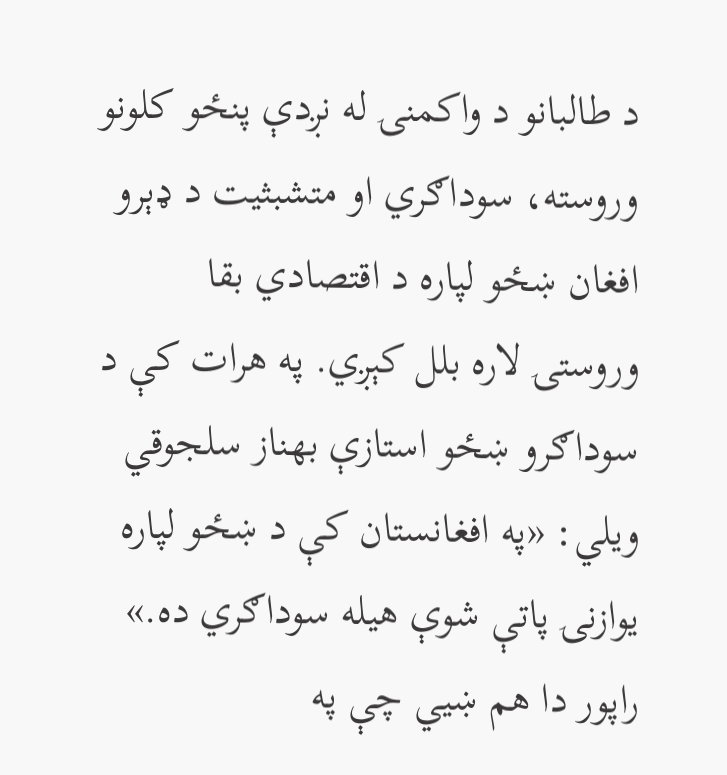د طالبانو د واکمنۍ له نږدې پنځو کلونو وروسته، سوداګري او متشبثیت د ډېرو افغان ښځو لپاره د اقتصادي بقا وروستۍ لاره بلل کېږي. په هرات کې د سوداګرو ښځو استازې بهناز سلجوقي ویلي: «په افغانستان کې د ښځو لپاره یوازنۍ پاتې شوې هیله سوداګري ده.»
راپور دا هم ښيي چې په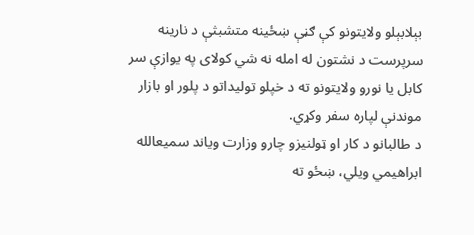بېلابېلو ولایتونو کې ګڼې ښځینه متشبثې د نارینه سرپرست د نشتون له امله نه شي کولای په یوازې سر کابل یا نورو ولایتونو ته د خپلو تولیداتو د پلور او بازار موندنې لپاره سفر وکړي.
د طالبانو د کار او ټولنیزو چارو وزارت ویاند سمیعالله ابراهیمي ویلي، ښځو ته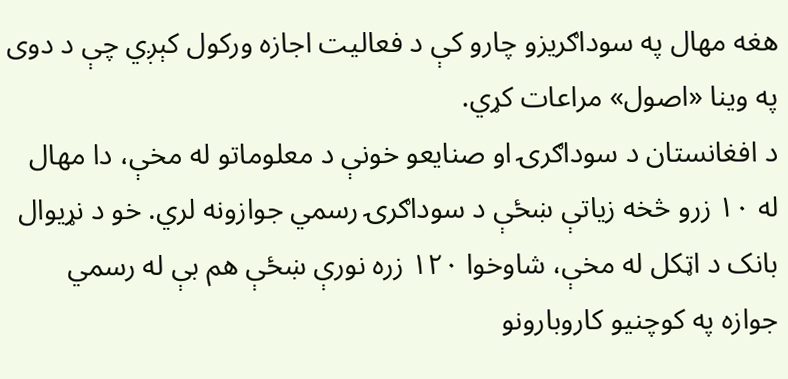هغه مهال په سوداګریزو چارو کې د فعالیت اجازه ورکول کېږي چې د دوی په وینا «اصول» مراعات کړي.
د افغانستان د سوداګرۍ او صنایعو خونې د معلوماتو له مخې، دا مهال له ۱۰ زرو څخه زیاتې ښځې د سوداګرۍ رسمي جوازونه لري. خو د نړیوال بانک د اټکل له مخې، شاوخوا ۱۲۰ زره نورې ښځې هم بې له رسمي جوازه په کوچنیو کاروبارونو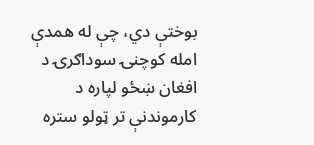بوختې دي، چې له همدې امله کوچنۍ سوداګرۍ د افغان ښځو لپاره د کارموندنې تر ټولو ستره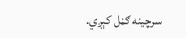سرچینه ګڼل کېږي.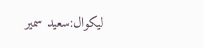لیکوال:سعید سمیر